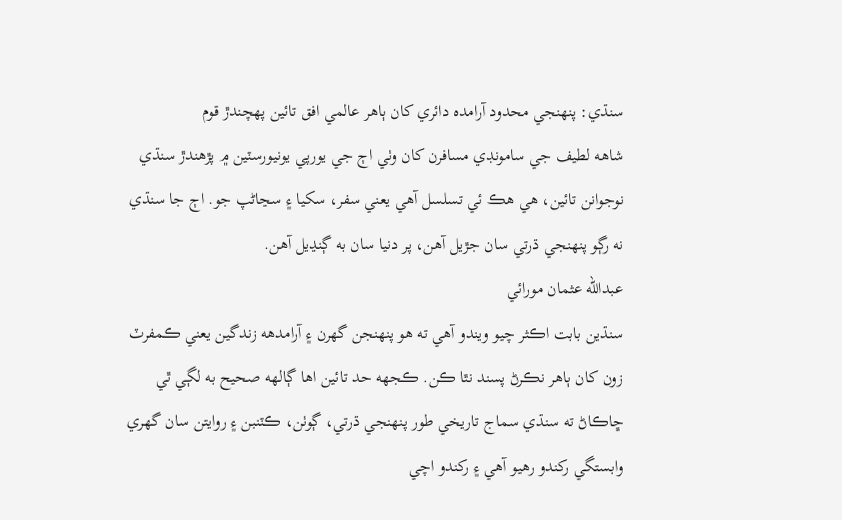سنڌي: پنھنجي محدود آرامده دائري کان ٻاهر عالمي افق تائين پھچندڙ قوم
شاهه لطيف جي سامونڊي مسافرن کان وٺي اڄ جي يورپي يونيورسٽين ۾ پڙهندڙ سنڌي نوجوانن تائين، هي هڪ ئي تسلسل آهي يعني سفر، سکيا ۽ سڃاڻپ جو. اڄ جا سنڌي نه رڳو پنهنجي ڌرتي سان جڙيل آهن، پر دنيا سان به ڳنڍيل آهن.
عبدالله عثمان مورائي
سنڌين بابت اڪثر چيو ويندو آهي ته هو پنهنجن گهرن ۽ آرامدهه زندگين يعني ڪمفرٽ زون کان ٻاهر نڪرڻ پسند نٿا ڪن. ڪجهه حد تائين اها ڳالهه صحيح به لڳي ٿي ڇاڪاڻ ته سنڌي سماج تاريخي طور پنهنجي ڌرتي، ڳوٺن، ڪٽنبن ۽ روايتن سان گهري وابستگي رکندو رهيو آهي ۽ رکندو اچي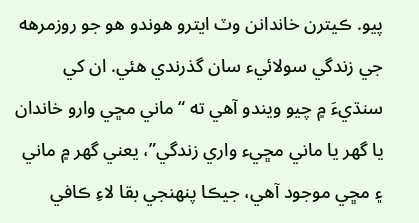پيو. ڪيترن خاندانن وٽ ايترو هوندو هو جو روزمرهه جي زندگي سولائيء سان گذرندي هئي. ان کي سنڌيءَ ۾ چيو ويندو آهي ته “ماني مڇي وارو خاندان يا گهر يا ماني مڇيء واري زندگي”، يعني گهر ۾ ماني ۽ مڇي موجود آهي، جيڪا پنهنجي بقا لاءِ ڪافي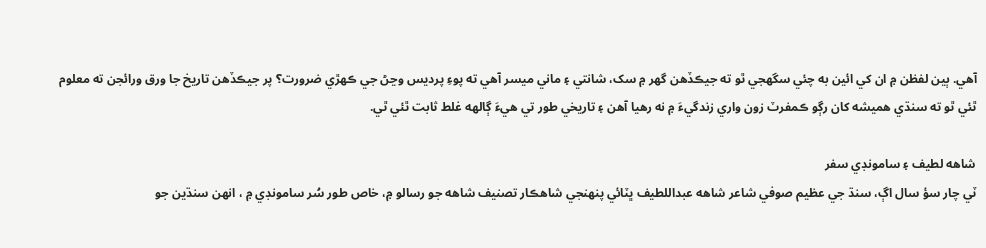آهي. ٻين لفظن ۾ ان کي ائين به چئي سگهجي ٿو ته جيڪڏهن گهر ۾ سک، شانتي ۽ ماني ميسر آهي ته پوءِ پرديس وڃڻ جي ڪهڙي ضرورت؟ پر جيڪڏهن تاريخ جا ورق ورائجن ته معلوم ٿئي ٿو ته سنڌي هميشه کان رڳو ڪمفرٽ زون واري زندگيءَ ۾ نه رهيا آهن ۽ تاريخي طور تي هيءَ ڳالهه غلط ثابت ٿئي ٿي.

شاهه لطيف ۽ سامونڊي سفر
ٽي چار سؤ سال اڳ، سنڌ جي عظيم صوفي شاعر شاهه عبداللطيف ڀٽائي پنهنجي شاهڪار تصنيف شاهه جو رسالو ۾، خاص طور سُر سامونڊي ۾ ، انهن سنڌين جو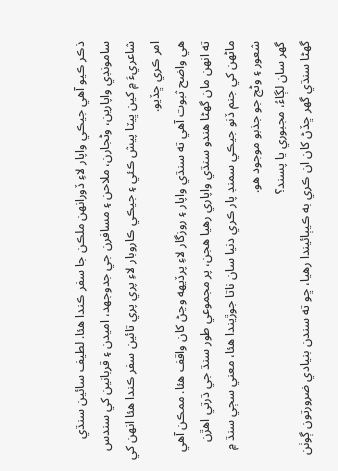ذڪر ڪيو آهي جيڪي واپار لاءِ ڏورانهن ملڪن جا سفر ڪندا هئا. لطيف سائين سنڌي سامونڊي واپارين، وڻجارن، ملاحن ۽ مسافرن جي جدوجهد، اميدن ۽ قربانين کي سندس شاعريءَ ۾ کين ڀيٽا پيش ڪئي ۽ جيڪي ڪاروبار لاءِ پري پري تائين سفر ڪندا هئا انهن کي امر ڪري ڇڏيو.
هي واضح ثبوت آهي ته سنڌي واپار ۽ روزگار لاءِ پرڏيهه وڃڻ کان واقف هئا. ممڪن آهي ته انهن مان گهڻا هندو سنڌي واپاري رهيا هجن، پر مجموعي طور سنڌ جي ڌرتي اهڙن ماڻهن کي جنم ڏنو جيڪي سمنڊ پار ڪري دنيا سان ناتا جوڙيندا هئا، معني سڄي سنڌ ۾ شعور ۽ وڻج جو جذبو موجود هو.
گهر سان لڳاءُ، مجبوري يا پسند؟
گهڻا سنڌي گهر ڇڏڻ کان ان ڪري به ڪيٻائيندا رهيا، ڇو ته سندن بنيادي ضرورتون ڳوٺن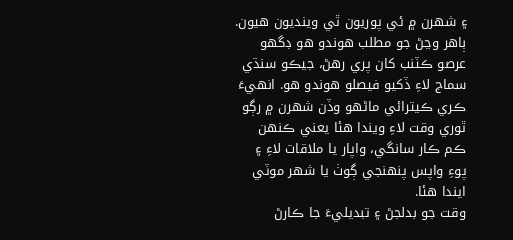۽ شهرن ۾ ئي پوريون ٿي وينديون هيون. ٻاهر وڃڻ جو مطلب هوندو هو ڊگهو عرصو ڪٽنب کان پري رهڻ، جيڪو سنڌي سماج لاءِ ڏکيو فيصلو هوندو هو. انهيءَ ڪري ڪيترائي ماڻهو وڏن شهرن ۾ رڳو ٿوري وقت لاءِ ويندا هئا يعني ڪنهن ڪم ڪار سانگي، واپار يا ملاقات لاءِ ۽ پوءِ واپس پنهنجي ڳوٺ يا شهر موٽي ايندا هئا.
وقت جو بدلجڻ ۽ تبديليءَ جا ڪارڻ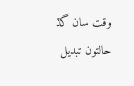وقت سان گڏ حالتون تبديل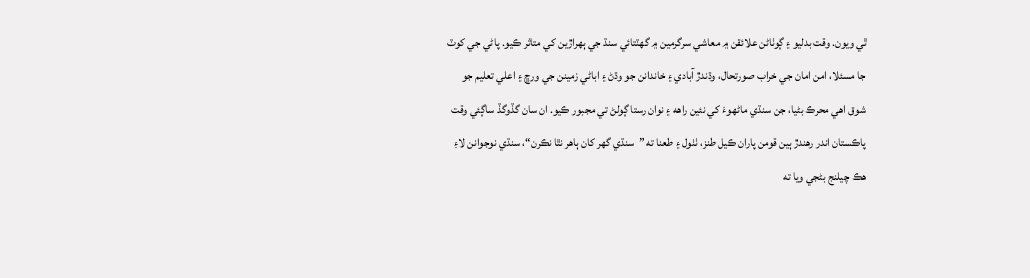ٿي ويون. وقت بدليو ۽ ڳوٺاڻن علائقن ۾ معاشي سرگرمين ۾ گهٽتائي سنڌ جي ٻهراڙين کي متاثر ڪيو. پاڻي جي کوٽ جا مسئلا، امن امان جي خراب صورتحال، وڌندڙ آبادي ۽ خاندانن جو وڌڻ ۽ اباڻي زمينن جي ورڇ ۽ اعلي تعليم جو شوق اهي محرڪ بڻيا، جن سنڌي ماڻهوءَ کي نئين راهه ۽ نوان رستا ڳولڻ تي مجبور ڪيو. ان سان گڏوگڏ ساڳئي وقت پاڪستان اندر رهندڙ ٻين قومن پاران ڪيل طنز، ٺٺول ۽ طعنا ته ”سنڌي گهر کان ٻاهر نٿا نڪرن“، سنڌي نوجوانن لاءِ هڪ چيلنج بڻجي ويا ته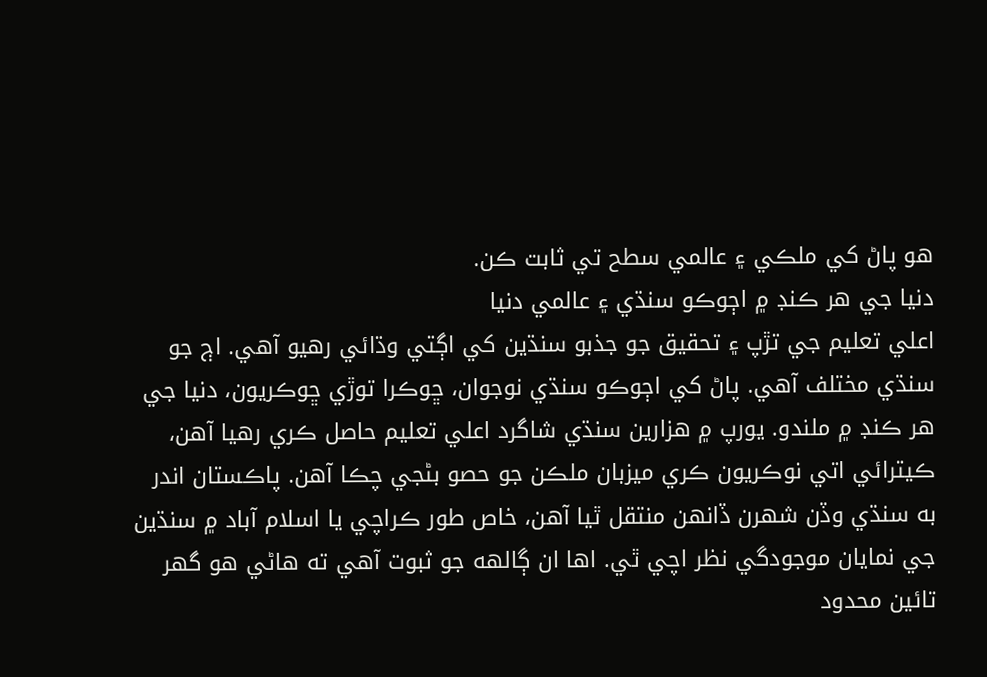هو پاڻ کي ملڪي ۽ عالمي سطح تي ثابت ڪن.
دنيا جي هر ڪنڊ ۾ اڄوڪو سنڌي ۽ عالمي دنيا
اعلي تعليم جي تڙپ ۽ تحقيق جو جذبو سنڌين کي اڳتي وڌائي رهيو آهي. اڄ جو سنڌي مختلف آهي. پاڻ کي اڄوڪو سنڌي نوجوان، ڇوڪرا توڙي ڇوڪريون، دنيا جي هر ڪنڊ ۾ ملندو. يورپ ۾ هزارين سنڌي شاگرد اعلي تعليم حاصل ڪري رهيا آهن، ڪيترائي اتي نوڪريون ڪري ميزبان ملڪن جو حصو بڻجي چڪا آهن. پاڪستان اندر به سنڌي وڏن شهرن ڏانهن منتقل ٿيا آهن، خاص طور ڪراچي يا اسلام آباد ۾ سنڌين جي نمايان موجودگي نظر اچي ٿي. اها ان ڳالهه جو ثبوت آهي ته هاڻي هو گهر تائين محدود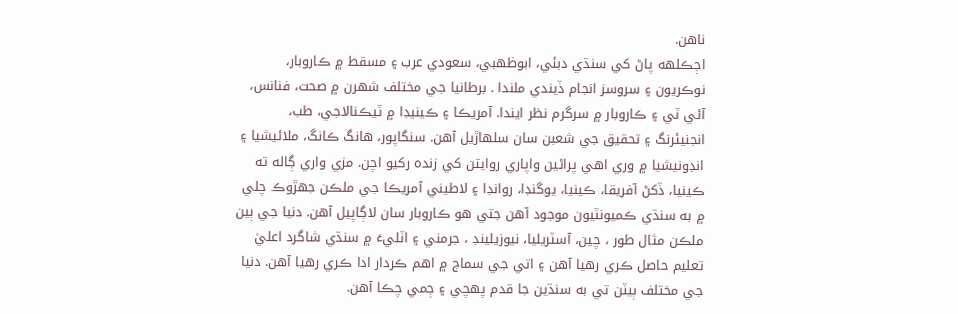ناهن.
اڄڪلهه پاڻ کي سنڌي دبئي، ابوظهبي، سعودي عرب ۽ مسقط ۾ ڪاروبار، نوڪريون ۽ سروسز انجام ڏيندي ملندا . برطانيا جي مختلف شهرن ۾ صحت، فنانس، آئي ٽي ۽ ڪاروبار ۾ سرگرم نظر ايندا. آمريڪا ۽ ڪينيڊا ۾ ٽيڪنالاجي، طب، انجنيئرنگ ۽ تحقيق جي شعبن سان سلهاڙيل آهن. سنگاپور، هانگ ڪانگ، ملائيشيا ۽ انڊونيشيا ۾ وري اهي پراڻين واپاري روايتن کي زنده رکيو اچن. مزي واري ڳاله ته ڪينيا، ڏکڻ آفريقا، ڪينيا، يوگنڊا، روانڊا ۽ لاطيني آمريڪا جي ملڪن جهڙوڪ چلي ۾ به سنڌي ڪميونٽيون موجود آهن جتي هو ڪاروبار سان لاڳاپيل آهن. دنيا جي ٻين ملڪن مثال طور ، چين، آسٽريليا، نيوزيلينڊ ، جرمني ۽ اٽليءَ ۾ سنڌي شاگرد اعليٰ تعليم حاصل ڪري رهيا آهن ۽ اتي جي سماج ۾ اهم ڪردار ادا ڪري رهيا آهن. دنيا جي مختلف ٻيٽن تي به سنڌين جا قدم پهچي ۽ ڄمي چڪا آهن.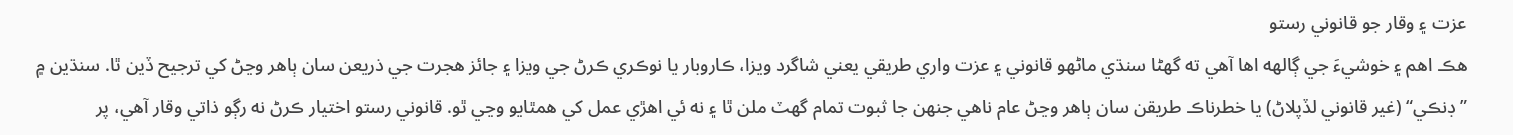عزت ۽ وقار جو قانوني رستو
هڪ اهم ۽ خوشيءَ جي ڳالهه اها آهي ته گهڻا سنڌي ماڻهو قانوني ۽ عزت واري طريقي يعني شاگرد ويزا، ڪاروبار يا نوڪري ڪرڻ جي ويزا ۽ جائز هجرت جي ذريعن سان ٻاهر وڃڻ کي ترجيح ڏين ٿا. سنڌين ۾ ”ڊنڪي“ (غير قانوني لڏپلاڻ) يا خطرناڪ طريقن سان ٻاهر وڃڻ عام ناهي جنهن جا ثبوت تمام گهٽ ملن ٿا ۽ نه ئي اهڙي عمل کي همٿايو وڃي ٿو. قانوني رستو اختيار ڪرڻ نه رڳو ذاتي وقار آهي، پر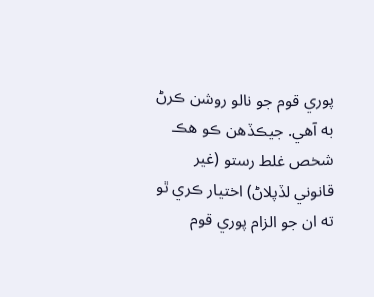پوري قوم جو نالو روشن ڪرڻ به آهي. جيڪڏهن ڪو هڪ شخص غلط رستو (غير قانوني لڏپلاڻ) اختيار ڪري ٿو ته ان جو الزام پوري قوم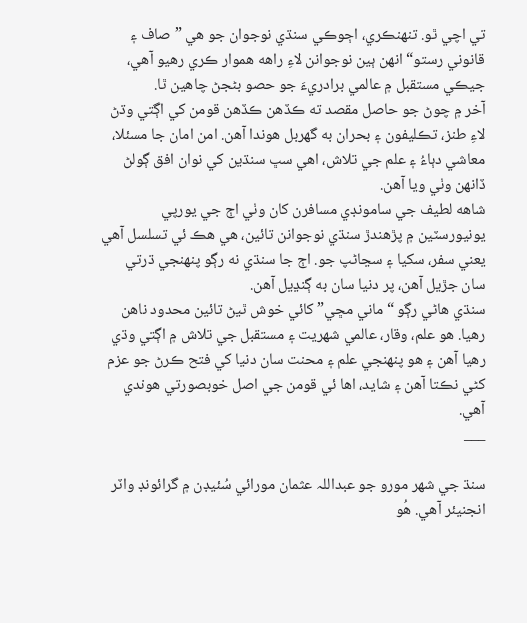تي اچي ٿو. تنهنڪري، اڄوڪي سنڌي نوجوان جو هي ”صاف ۽ قانوني رستو“ انهن ٻين نوجوانن لاءِ راهه هموار ڪري رهيو آهي، جيڪي مستقبل ۾ عالمي برادريءَ جو حصو بڻجڻ چاهين ٿا.
آخر ۾ چوڻ جو حاصل مقصد ته ڪڏهن ڪڏهن قومن کي اڳتي وڌڻ لاءِ طنز، تڪليفون ۽ بحران به گهربل هوندا آهن. امن امان جا مسئلا، معاشي دٻاءُ ۽ علم جي تلاش، اهي سڀ سنڌين کي نوان افق ڳولڻ ڏانهن وٺي ويا آهن.
شاهه لطيف جي سامونڊي مسافرن کان وٺي اڄ جي يورپي يونيورسٽين ۾ پڙهندڙ سنڌي نوجوانن تائين، هي هڪ ئي تسلسل آهي يعني سفر، سکيا ۽ سڃاڻپ جو. اڄ جا سنڌي نه رڳو پنهنجي ڌرتي سان جڙيل آهن، پر دنيا سان به ڳنڍيل آهن.
سنڌي هاڻي رڳو “ماني مڇي” کائي خوش ٿيڻ تائين محدود ناهن رهيا. هو علم، وقار، عالمي شهريت ۽ مستقبل جي تلاش ۾ اڳتي وڌي رهيا آهن ۽ هو پنهنجي علم ۽ محنت سان دنيا کي فتح ڪرڻ جو عزم کڻي نڪتا آهن ۽ شايد، اها ئي قومن جي اصل خوبصورتي هوندي آهي.
___

سنڌ جي شھر مورو جو عبداللہ عثمان مورائي سُئيڊن ۾ گرائونڊ واٽر انجنيئر آھي. ھُو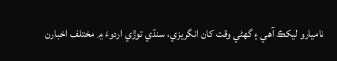ناميارو ليکڪ آھي ۽ گھڻي وقت کان انگريزي، سنڌي توڙي اردوءَ ۾ مختلف اخبارن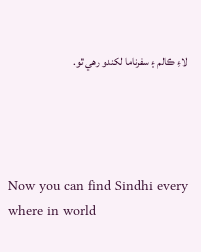لاءِ ڪالم ۽ سفرناما لکندو رھي ٿو.




Now you can find Sindhi every where in world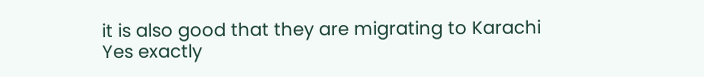it is also good that they are migrating to Karachi
Yes exactly